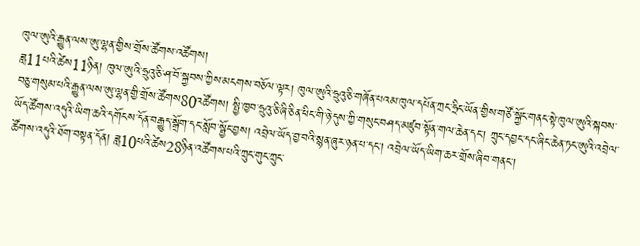ཁུལ་ཨུའི་རྒྱུན་ལས་ཨུ་ལྷན་གྱིས་གྲོས་ཚོགས་འཚོགས།
ཟླ11པའི་ཚེས11ཉིན། ཁུལ་ཨུའི་ཧྲུའུ་ཅི་ཤ་བོ་སྐྱབས་ཀྱིས་མངགས་བཅོལ་ལྟར། ཁུལ་ཨུའི་ཧྲུའུ་ཅི་གཞོན་པའམ་ཁུལ་དཔོན་ཀྲང་ཧྲིང་ཡོན་གྱིས་གཙོ་སྐྱོང་གནང་སྟེ་ཁུལ་ཨུའི་སྐབས་བཅུ་གསུམ་པའི་རྒྱུན་ལས་ཨུ་ལྷན་གྱི་གྲོས་ཚོགས80འཚོགས། སྤྱི་ཁྱབ་ཧྲུའུ་ཅི་ཞི་ཅིན་ཕིང་གི་ཉེ་དུས་ཀྱི་གསུང་བཤད་མཛུབ་སྟོན་གལ་ཆེན་དང་། ཀྲུང་དབྱང་དང་ཞིང་ཆེན་ཏང་ཨུའི་འབྲེལ་ཡོད་ཚོགས་འདུའི་ཡིག་ཆའི་དགོངས་དོན་བརྒྱུད་སྒྲོག་དང་སློབ་སྦྱོང་བྱས། འབྲེལ་ཡོད་བྱ་བའི་སྙན་ཞུར་ཉན་པ་དང་། འབྲེལ་ཡོད་ཡིག་ཆར་གྲོས་ཞིབ་གནང་།
ཚོགས་འདུའི་ཐོག་བསྟན་དོན། ཟླ10པའི་ཚེས28ཉིན་འཚོགས་པའི་ཀྲུང་གུང་ཀྲུང་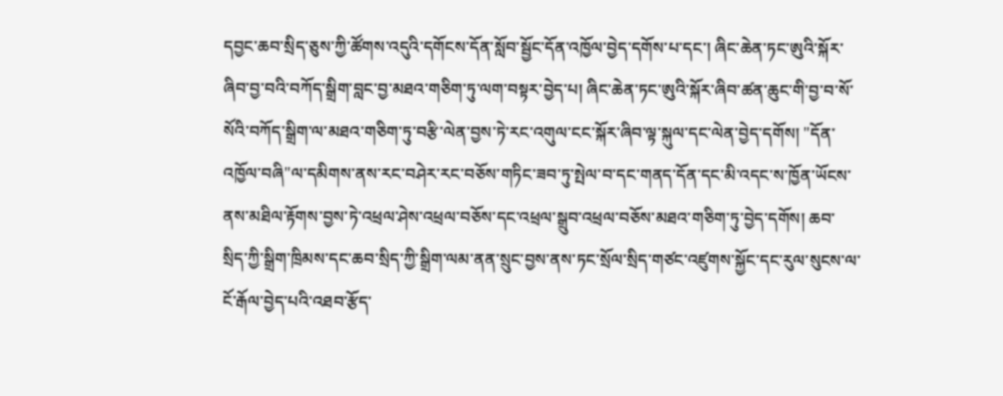དབྱང་ཆབ་སྲིད་ཅུས་ཀྱི་ཚོགས་འདུའི་དགོངས་དོན་སློབ་སྦྱོང་དོན་འཁྱོལ་བྱེད་དགོས་པ་དང་། ཞིང་ཆེན་ཏང་ཨུའི་སྐོར་ཞིབ་བྱ་བའི་བཀོད་སྒྲིག་བླང་བྱ་མཐའ་གཅིག་ཏུ་ལག་བསྟར་བྱེད་པ། ཞིང་ཆེན་ཏང་ཨུའི་སྐོར་ཞིབ་ཚན་ཆུང་གི་བྱ་བ་སོ་སོའི་བཀོད་སྒྲིག་ལ་མཐའ་གཅིག་ཏུ་བརྩི་ལེན་བྱས་ཏེ་རང་འགུལ་ངང་སྐོར་ཞིབ་ལྟ་སྐུལ་དང་ལེན་བྱེད་དགོས། "དོན་འཁྱོལ་བཞི"ལ་དམིགས་ནས་རང་བཤེར་རང་བཅོས་གཏིང་ཟབ་ཏུ་སྤེལ་བ་དང་གནད་དོན་དང་མི་འདང་ས་ཁྱོན་ཡོངས་ནས་མཐིལ་རྟོགས་བྱས་ཏེ་འཕྲལ་ཤེས་འཕྲལ་བཅོས་དང་འཕྲལ་སྒྲུབ་འཕྲལ་བཅོས་མཐའ་གཅིག་ཏུ་བྱེད་དགོས། ཆབ་སྲིད་ཀྱི་སྒྲིག་ཁྲིམས་དང་ཆབ་སྲིད་ཀྱི་སྒྲིག་ལམ་ནན་སྲུང་བྱས་ནས་ཏང་སྲོལ་སྲིད་གཙང་འཛུགས་སྐྱོང་དང་རུལ་སུངས་ལ་ངོ་རྒོལ་བྱེད་པའི་འཐབ་རྩོད་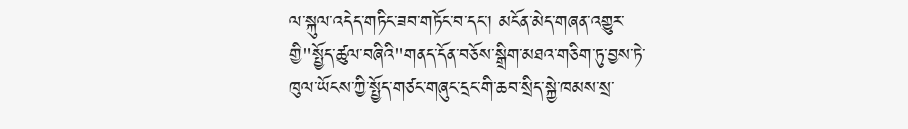ལ་སྐུལ་འདེད་གཏིང་ཟབ་གཏོང་བ་དང་། མངོན་མེད་གཞན་འགྱུར་གྱི"སྤྱོད་ཚུལ་བཞིའི"གནད་དོན་བཅོས་སྒྲིག་མཐའ་གཅིག་ཏུ་བྱས་ཏེ་ཁུལ་ཡོངས་ཀྱི་སྤྱོད་གཙང་གཞུང་དྲང་གི་ཆབ་སྲིད་སྐྱེ་ཁམས་སྲ་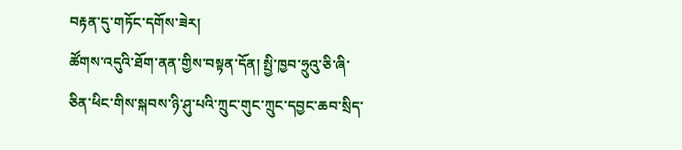བརྟན་དུ་གཏོང་དགོས་ཟེར།
ཚོགས་འདུའི་ཐོག་ནན་གྱིས་བསྟན་དོན། སྤྱི་ཁྱབ་ཧྲུའུ་ཅི་ཞི་ཅིན་ཕིང་གིས་སྐབས་ཉི་ཤུ་པའི་ཀྲུང་གུང་ཀྲུང་དབྱང་ཆབ་སྲིད་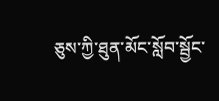ཅུས་ཀྱི་ཐུན་མོང་སློབ་སྦྱོང་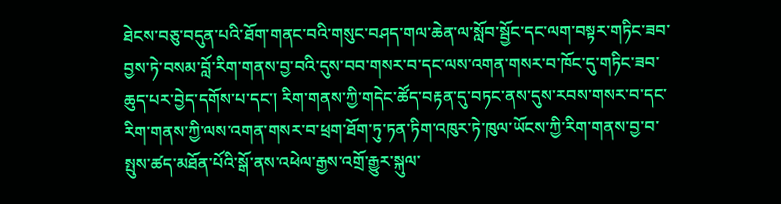ཐེངས་བཅུ་བདུན་པའི་ཐོག་གནང་བའི་གསུང་བཤད་གལ་ཆེན་ལ་སློབ་སྦྱོང་དང་ལག་བསྟར་གཏིང་ཟབ་བྱས་ཏེ་བསམ་བློ་རིག་གནས་བྱ་བའི་དུས་བབ་གསར་བ་དང་ལས་འགན་གསར་བ་ཁོང་དུ་གཏིང་ཟབ་ཆུད་པར་བྱེད་དགོས་པ་དང་། རིག་གནས་ཀྱི་གདེང་ཚོད་བརྟན་དུ་བཏང་ནས་དུས་རབས་གསར་བ་དང་རིག་གནས་ཀྱི་ལས་འགན་གསར་བ་ཕྲག་ཐོག་ཏུ་ཏན་ཏིག་འཁུར་ཏེ་ཁུལ་ཡོངས་ཀྱི་རིག་གནས་བྱ་བ་སྤུས་ཚད་མཐོན་པོའི་སྒོ་ནས་འཕེལ་རྒྱས་འགྲོ་རྒྱུར་སྐུལ་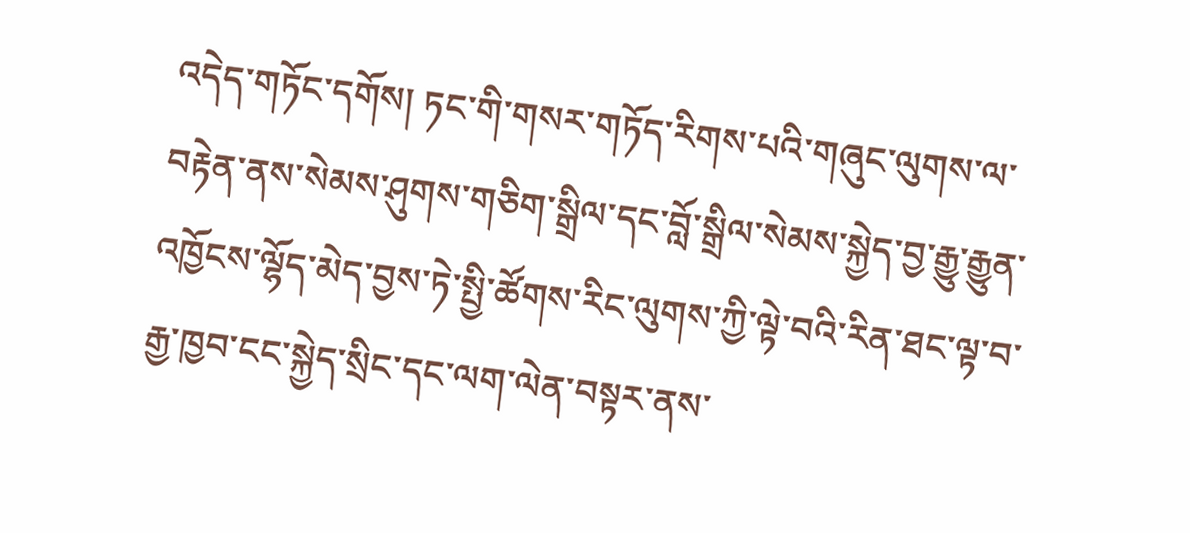འདེད་གཏོང་དགོས། ཏང་གི་གསར་གཏོད་རིགས་པའི་གཞུང་ལུགས་ལ་བརྟེན་ནས་སེམས་ཤུགས་གཅིག་སྒྲིལ་དང་བློ་སྒྲིལ་སེམས་སྐྱེད་བྱ་རྒྱུ་རྒྱུན་འཁྱོངས་ལྷོད་མེད་བྱས་ཏེ་སྤྱི་ཚོགས་རིང་ལུགས་ཀྱི་ལྟེ་བའི་རིན་ཐང་ལྟ་བ་རྒྱ་ཁྱབ་ངང་སྐྱེད་སྲིང་དང་ལག་ལེན་བསྟར་ནས་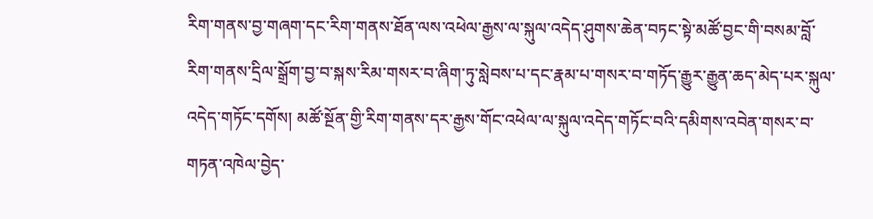རིག་གནས་བྱ་གཞག་དང་རིག་གནས་ཐོན་ལས་འཕེལ་རྒྱས་ལ་སྐུལ་འདེད་ཤུགས་ཆེན་བཏང་སྟེ་མཚོ་བྱང་གི་བསམ་བློ་རིག་གནས་དྲིལ་སྒྲོག་བྱ་བ་སྐས་རིམ་གསར་བ་ཞིག་ཏུ་སླེབས་པ་དང་རྣམ་པ་གསར་བ་གཏོད་རྒྱུར་རྒྱུན་ཆད་མེད་པར་སྐུལ་འདེད་གཏོང་དགོས། མཚོ་སྔོན་གྱི་རིག་གནས་དར་རྒྱས་གོང་འཕེལ་ལ་སྐུལ་འདེད་གཏོང་བའི་དམིགས་འབེན་གསར་བ་གཏན་འཁེལ་བྱེད་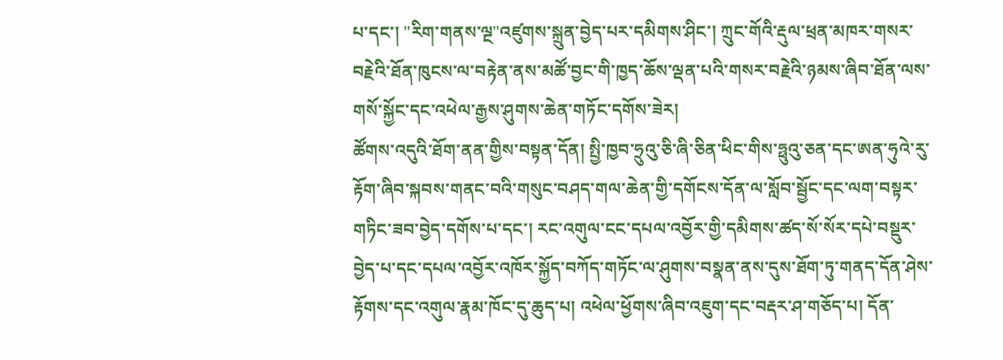པ་དང་། "རིག་གནས་ལྔ"འཛུགས་སྐྲུན་བྱེད་པར་དམིགས་ཤིང་། ཀྲུང་གོའི་རྡུལ་ཕྲན་མཁར་གསར་བརྗེའི་ཐོན་ཁུངས་ལ་བརྟེན་ནས་མཚོ་བྱང་གི་ཁྱད་ཆོས་ལྡན་པའི་གསར་བརྗེའི་ཉམས་ཞིབ་ཐོན་ལས་གསོ་སྐྱོང་དང་འཕེལ་རྒྱས་ཤུགས་ཆེན་གཏོང་དགོས་ཟེར།
ཚོགས་འདུའི་ཐོག་ནན་གྱིས་བསྟན་དོན། སྤྱི་ཁྱབ་ཧྲུའུ་ཅི་ཞི་ཅིན་ཕིང་གིས་ཧྥུའུ་ཅན་དང་ཨན་ཧུའེ་རུ་རྟོག་ཞིབ་སྐབས་གནང་བའི་གསུང་བཤད་གལ་ཆེན་གྱི་དགོངས་དོན་ལ་སློབ་སྦྱོང་དང་ལག་བསྟར་གཏིང་ཟབ་བྱེད་དགོས་པ་དང་། རང་འགུལ་ངང་དཔལ་འབྱོར་གྱི་དམིགས་ཚད་སོ་སོར་དཔེ་བསྡུར་བྱེད་པ་དང་དཔལ་འབྱོར་འཁོར་སྐྱོད་བཀོད་གཏོང་ལ་ཤུགས་བསྣན་ནས་དུས་ཐོག་ཏུ་གནད་དོན་ཤེས་རྟོགས་དང་འགུལ་རྣམ་ཁོང་དུ་ཆུད་པ། འཕེལ་ཕྱོགས་ཞིབ་འཇུག་དང་བརྡར་ཤ་གཅོད་པ། དོན་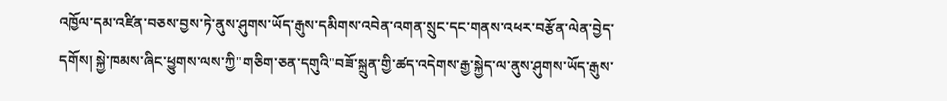འཁྱོལ་དམ་འཛིན་བཅས་བྱས་ཏེ་ནུས་ཤུགས་ཡོད་རྒུས་དམིགས་འབེན་འགན་སྲུང་དང་གནས་འཕར་བརྩོན་ལེན་བྱེད་དགོས། སྐྱེ་ཁམས་ཞིང་ཕྱུགས་ལས་ཀྱི"གཅིག་ཅན་དགུའི"བཟོ་སྐྲུན་གྱི་ཚད་འདེགས་རྒྱ་སྐྱེད་ལ་ནུས་ཤུགས་ཡོད་རྒུས་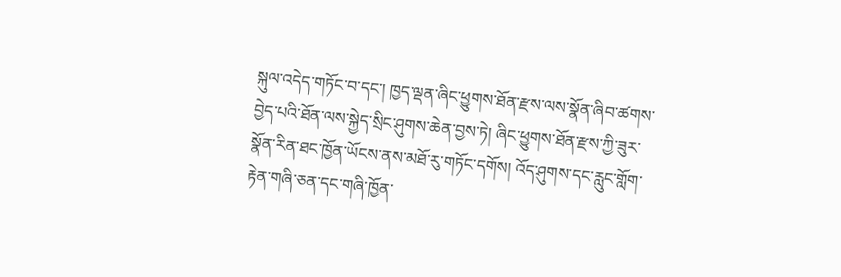སྐུལ་འདེད་གཏོང་བ་དང་། ཁྱད་ལྡན་ཞིང་ཕྱུགས་ཐོན་རྫས་ལས་སྣོན་ཞིབ་ཚགས་བྱེད་པའི་ཐོན་ལས་སྐྱེད་སྲིང་ཤུགས་ཆེན་བྱས་ཏེ། ཞིང་ཕྱུགས་ཐོན་རྫས་ཀྱི་ཟུར་སྣོན་རིན་ཐང་ཁྱོན་ཡོངས་ནས་མཐོ་རུ་གཏོང་དགོས། འོད་ཤུགས་དང་རླུང་གློག་རྟེན་གཞི་ཅན་དང་གཞི་ཁྱོན་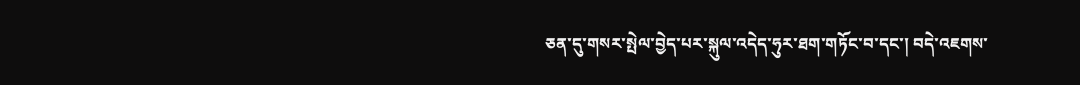ཅན་དུ་གསར་སྤེལ་བྱེད་པར་སྐུལ་འདེད་ཧུར་ཐག་གཏོང་བ་དང་། བདེ་འཇགས་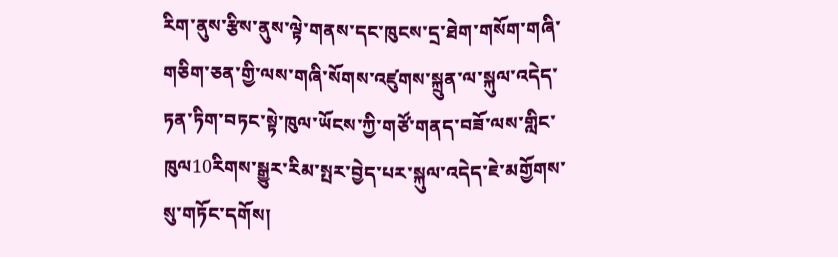རིག་ནུས་རྩིས་ནུས་ལྟེ་གནས་དང་ཁུངས་དྲ་ཐེག་གསོག་གཞི་གཅིག་ཅན་གྱི་ལས་གཞི་སོགས་འཛུགས་སྐྲུན་ལ་སྐུལ་འདེད་ཏན་ཏིག་བཏང་སྟེ་ཁུལ་ཡོངས་ཀྱི་གཙོ་གནད་བཟོ་ལས་གླིང་ཁུལ10རིགས་སྒྱུར་རིམ་སྤར་བྱེད་པར་སྐུལ་འདེད་ཇེ་མགྱོགས་སུ་གཏོང་དགོས།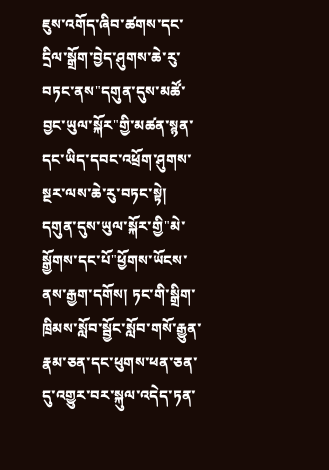ཇུས་འགོད་ཞིབ་ཚགས་དང་དྲིལ་སྒྲོག་བྱེད་ཤུགས་ཆེ་རུ་བཏང་ནས"དགུན་དུས་མཚོ་བྱང་ཡུལ་སྐོར"གྱི་མཚན་སྙན་དང་ཡིད་དབང་འཕྲོག་ཤུགས་སྔར་ལས་ཆེ་རུ་བཏང་སྟེ། དགུན་དུས་ཡུལ་སྐོར་གྱི"མེ་སྒྱོགས་དང་པོ"ཕྱོགས་ཡོངས་ནས་རྒྱག་དགོས། ཏང་གི་སྒྲིག་ཁྲིམས་སློབ་སྦྱོང་སློབ་གསོ་རྒྱུན་རྣམ་ཅན་དང་ཕུགས་ཕན་ཅན་དུ་འགྱུར་བར་སྐུལ་འདེད་ཏན་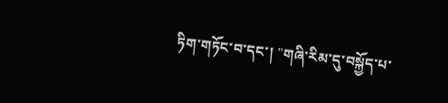ཏིག་གཏོང་བ་དང་། "གཞི་རིམ་དུ་བསྐྱོད་པ་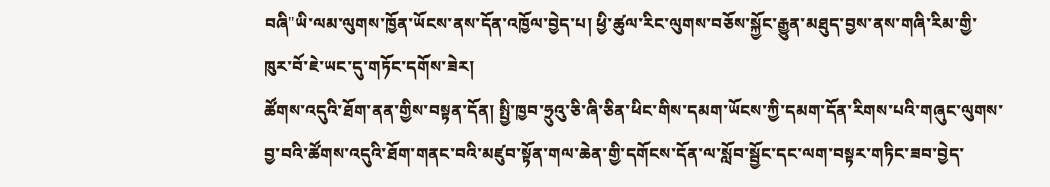བཞི"ཡི་ལམ་ལུགས་ཁྱོན་ཡོངས་ནས་དོན་འཁྱོལ་བྱེད་པ། ཕྱི་ཚུལ་རིང་ལུགས་བཅོས་སྐྱོང་རྒྱུན་མཐུད་བྱས་ནས་གཞི་རིམ་གྱི་ཁུར་བོ་ཇེ་ཡང་དུ་གཏོང་དགོས་ཟེར།
ཚོགས་འདུའི་ཐོག་ནན་གྱིས་བསྟན་དོན། སྤྱི་ཁྱབ་ཧྲུའུ་ཅི་ཞི་ཅིན་ཕིང་གིས་དམག་ཡོངས་ཀྱི་དམག་དོན་རིགས་པའི་གཞུང་ལུགས་བྱ་བའི་ཚོགས་འདུའི་ཐོག་གནང་བའི་མཛུབ་སྟོན་གལ་ཆེན་གྱི་དགོངས་དོན་ལ་སློབ་སྦྱོང་དང་ལག་བསྟར་གཏིང་ཟབ་བྱེད་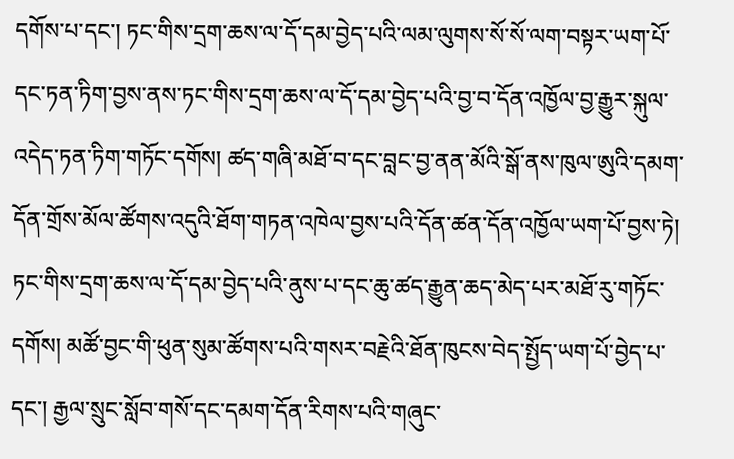དགོས་པ་དང་། ཏང་གིས་དྲག་ཆས་ལ་དོ་དམ་བྱེད་པའི་ལམ་ལུགས་སོ་སོ་ལག་བསྟར་ཡག་པོ་དང་ཏན་ཏིག་བྱས་ནས་ཏང་གིས་དྲག་ཆས་ལ་དོ་དམ་བྱེད་པའི་བྱ་བ་དོན་འཁྱོལ་བྱ་རྒྱུར་སྐུལ་འདེད་ཏན་ཏིག་གཏོང་དགོས། ཚད་གཞི་མཐོ་བ་དང་བླང་བྱ་ནན་མོའི་སྒོ་ནས་ཁུལ་ཨུའི་དམག་དོན་གྲོས་མོལ་ཚོགས་འདུའི་ཐོག་གཏན་འཁེལ་བྱས་པའི་དོན་ཚན་དོན་འཁྱོལ་ཡག་པོ་བྱས་ཏེ། ཏང་གིས་དྲག་ཆས་ལ་དོ་དམ་བྱེད་པའི་ནུས་པ་དང་ཆུ་ཚད་རྒྱུན་ཆད་མེད་པར་མཐོ་རུ་གཏོང་དགོས། མཚོ་བྱང་གི་ཕུན་སུམ་ཚོགས་པའི་གསར་བརྗེའི་ཐོན་ཁུངས་བེད་སྤྱོད་ཡག་པོ་བྱེད་པ་དང་། རྒྱལ་སྲུང་སློབ་གསོ་དང་དམག་དོན་རིགས་པའི་གཞུང་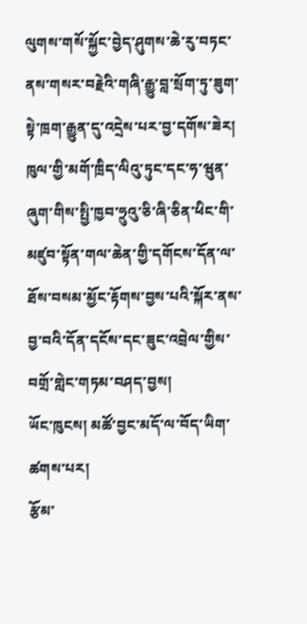ལུགས་གསོ་སྐྱོང་བྱེད་ཤུགས་ཆེ་རུ་བཏང་ནས་གསར་བརྗེའི་གཞི་རྒྱུ་བླ་སྲོག་ཏུ་ཟུག་སྟེ་ཁྲག་རྒྱུན་དུ་འདྲེས་པར་བྱ་དགོས་ཟེར།
ཁུལ་གྱི་མགོ་ཁྲིད་ལིའུ་ཏུང་དང་ཧ་ཝུན་ཞུག་གིས་སྤྱི་ཁྱབ་ཧྲུའུ་ཅི་ཞི་ཅིན་ཕིང་གི་མཛུབ་སྟོན་གལ་ཆེན་གྱི་དགོངས་དོན་ལ་ཐོས་བསམ་མྱོང་རྟོགས་བྱས་པའི་སྐོར་ནས་བྱ་བའི་དོན་དངོས་དང་ཟུང་འབྲེལ་གྱིས་བགྲོ་གླེང་གཏམ་བཤད་བྱས།
ཡོང་ཁུངས། མཚོ་བྱང་མདོ་ལ་བོད་ཡིག་ཚགས་པར།
རྩོམ་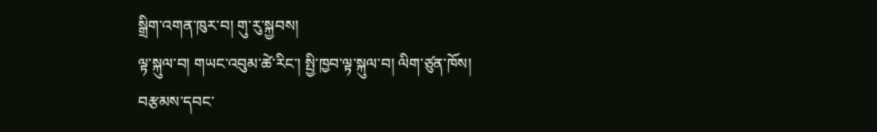སྒྲིག་འགན་ཁུར་བ། གུ་རུ་སྐྱབས།
ལྟ་སྐུལ་བ། གཡང་འབུམ་ཚེ་རིང་། སྤྱི་ཁྱབ་ལྟ་སྐུལ་བ། ལིག་ཙུན་ཁོས།
བརྩམས་དབང་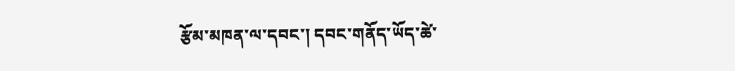རྩོམ་མཁན་ལ་དབང་། དབང་གནོད་ཡོད་ཚེ་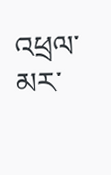འཕྲལ་མར་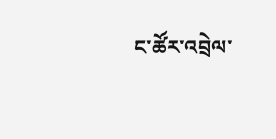ང་ཚོར་འབྲེལ་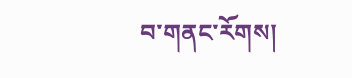བ་གནང་རོགས།